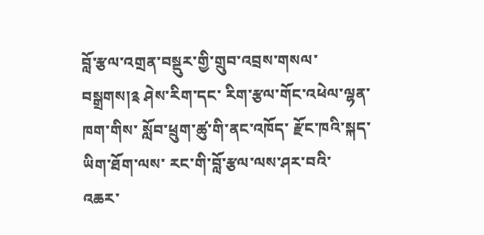བློ་རྩལ་འགྲན་བསྡུར་གྱི་གྲུབ་འབྲས་གསལ་བསྒྲགས།༉ ཤེས་རིག་དང་ རིག་རྩལ་གོང་འཕེལ་ལྷན་ཁག་གིས་ སློབ་ཕྲུག་ཚུ་གི་ནང་འཁོད་ རྫོང་ཁའི་སྐད་ཡིག་ཐོག་ལས་ རང་གི་བློ་རྩལ་ལས་ཤར་བའི་ འཆར་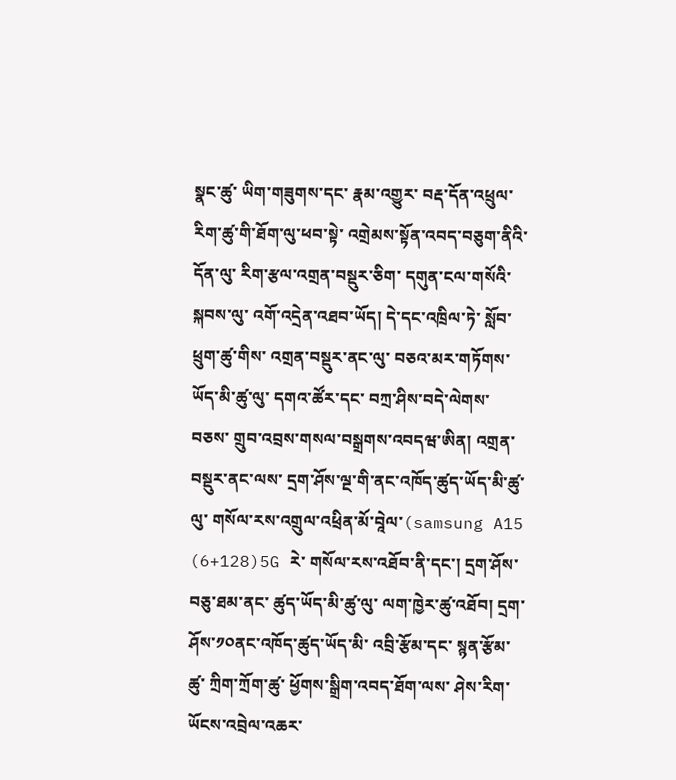སྣང་ཚུ་ ཡིག་གཟུགས་དང་ རྣམ་འགྱུར་ བརྡ་དོན་འཕྲུལ་རིག་ཚུ་གི་ཐོག་ལུ་ཕབ་སྟེ་ འགྲེམས་སྟོན་འབད་བཅུག་ནིའི་དོན་ལུ་ རིག་རྩལ་འགྲན་བསྡུར་ཅིག་ དགུན་ངལ་གསོའི་སྐབས་ལུ་ འགོ་འདྲེན་འཐབ་ཡོད། དེ་དང་འཁྲིལ་ཏེ་ སློབ་ཕྲུག་ཚུ་གིས་ འགྲན་བསྡུར་ནང་ལུ་ བཅའ་མར་གཏོགས་ཡོད་མི་ཚུ་ལུ་ དགའ་ཚོར་དང་ བཀྲ་ཤིས་བདེ་ལེགས་བཅས་ གྲུབ་འབྲས་གསལ་བསྒྲགས་འབདཝ་ཨིན། འགྲན་བསྡུར་ནང་ལས་ དྲག་ཤོས་ལྔ་གི་ནང་འཁོད་ཚུད་ཡོད་མི་ཚུ་ལུ་ གསོལ་རས་འགྲུལ་འཕྲིན་མོ་བཱེལ་(samsung A15 (6+128)5G རེ་ གསོལ་རས་འཐོབ་ནི་དང་། དྲག་ཤོས་བཅུ་ཐམ་ནང་ ཚུད་ཡོད་མི་ཚུ་ལུ་ ལག་ཁྱེར་ཚུ་འཐོབ། དྲག་ཤོས་༡༠ནང་འཁོད་ཚུད་ཡོད་མི་ འབྲི་རྩོམ་དང་ སྙན་རྩོམ་ཚུ་ ཀྲིག་ཀྲོག་ཚུ་ ཕྱོགས་སྒྲིག་འབད་ཐོག་ལས་ ཤེས་རིག་ཡོངས་འབྲེལ་འཆར་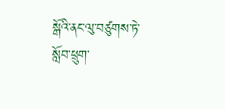སྒོའི་ནང་ལུ་བཙུགས་ཏེ་ སློབ་ཕྲུག་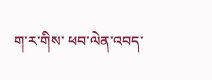ག་ར་གིས་ ཕབ་ལེན་འབད་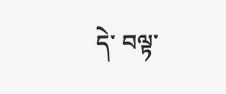དེ་ བལྟ་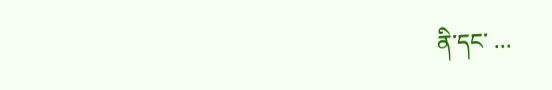ནི་དང་ ...